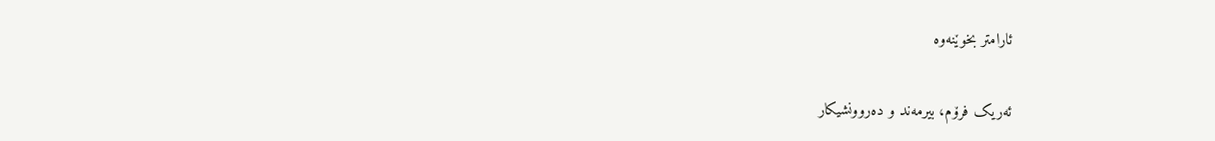ئارامتر بخوێنەوە

ئەریک فرۆم، بیرمەند و دەروونشیکار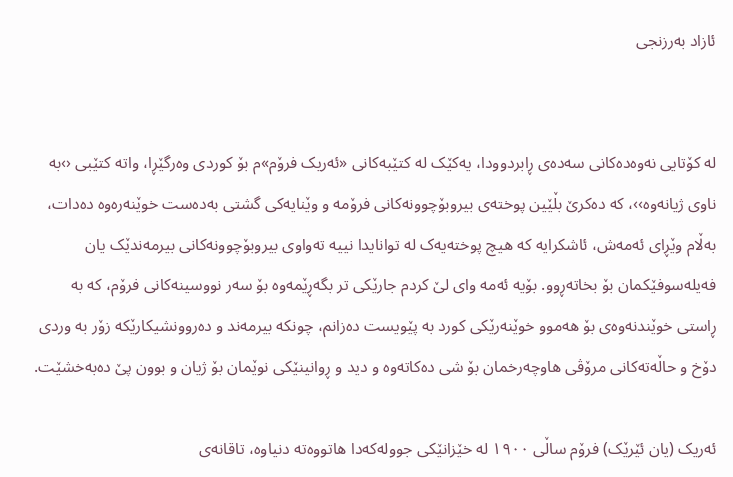ئازاد بەرزنجی


لە کۆتایی نەوەدەکانی سەدەی ڕابردوودا، یەکێک لە کتێبەکانی «ئەریک فرۆم»م بۆ کوردی وەرگێڕا، واتە کتێبی ‹›بە ناوی ژیانەوە››، کە دەکرێ بڵێین پوختەی بیروبۆچوونەکانی فرۆمە و وێنایەکی گشتی بەدەست خوێنەرەوە دەدات، بەڵام وێڕای ئەمەش، ئاشکرایە کە هیچ پوختەیەک لە توانایدا نییە تەواوی بیروبۆچوونەکانی بیرمەندێک یان فەیلەسوفێکمان بۆ بخاتەڕوو. بۆیە ئەمە وای لێ کردم جارێکی تر بگەڕێمەوە بۆ سەر نووسینەکانی فرۆم، کە بە ڕاستی خوێندنەوەی بۆ هەموو خوێنەرێکی کورد بە پێویست دەزانم، چونکە بیرمەند و دەروونشیکارێکە زۆر بە وردی دۆخ و حاڵەتەکانی مرۆڤی هاوچەرخمان بۆ شی دەکاتەوە و دید و ڕوانینێکی نوێمان بۆ ژیان و بوون پێ دەبەخشێت.

ئەریک (یان ئێرێک) فرۆم ساڵی ١٩٠٠ لە خێزانێکی جوولەکەدا هاتووەتە دنیاوە، تاقانەی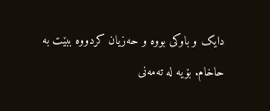دایک و باوکی بووە و حەزیان کردووە ببێت بە حاخام. بۆیە لە تەمەنی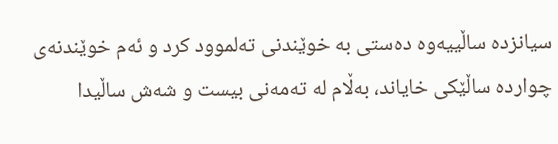سیانزدە ساڵییەوە دەستی بە خوێندنی تەلموود کرد و ئەم خوێندنەی چواردە ساڵێکی خایاند، بەڵام لە تەمەنی بیست و شەش ساڵیدا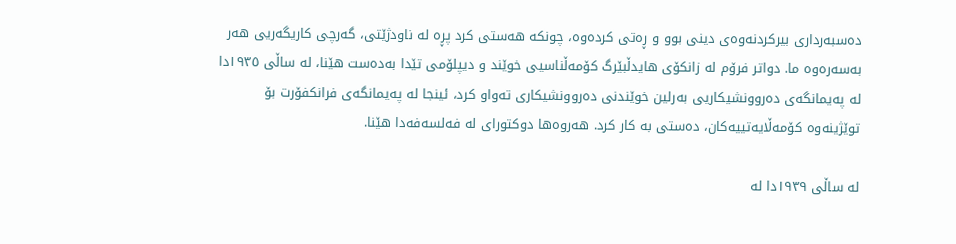دەسبەرداری بیرکردنەوەی دینی بوو و ڕەتی کردەوە، چونکە هەستی کرد پڕە لە ناودژێتی، گەرچی کاریگەریی هەر بەسەرەوە ما. دواتر فرۆم لە زانکۆی هایدڵبێرگ کۆمەڵناسیی خوێند و دیپلۆمی تێدا بەدەست هێنا، لە ساڵی ١٩٣٥دا لە پەیمانگەی دەروونشیکاریی بەرلین خوێندنی دەروونشیکاری تەواو کرد، ئینجا لە پەیمانگەی فرانکفۆرت بۆ توێژینەوە کۆمەڵایەتییەکان، دەستی بە کار کرد. هەروەها دوکتورای لە فەلسەفەدا هێنا.

لە ساڵی ١٩٣٩دا لە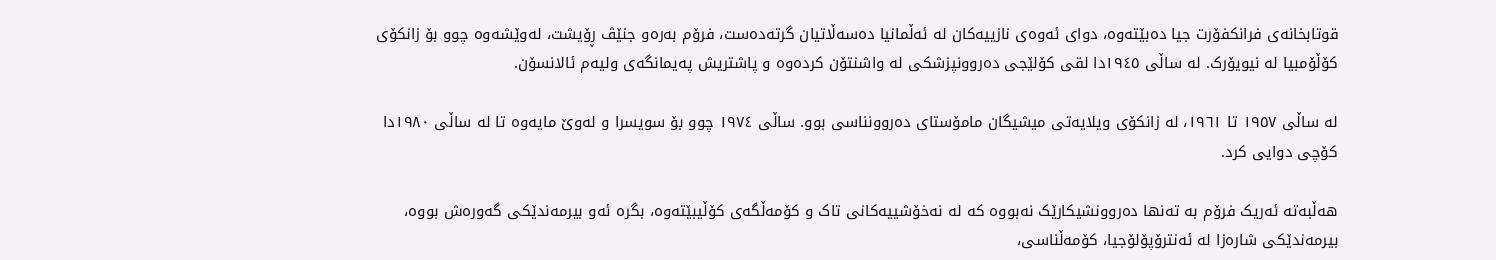قوتابخانەی فرانکفۆرت جیا دەبێتەوە، دوای ئەوەی نازییەکان لە ئەڵمانیا دەسەڵاتیان گرتەدەست، فرۆم بەرەو جنێڤ ڕۆیشت، لەوێشەوە چوو بۆ زانکۆی کۆڵۆمبیا لە نیویۆرک. لە ساڵی ١٩٤٥دا لقی کۆلێجی دەروونپزشکی لە واشنتۆن کردەوە و پاشتریش پەیمانگەی ولیەم ئالانسۆن.

لە ساڵی ١٩٥٧ تا ١٩٦١، لە زانکۆی ویلایەتی میشیگان مامۆستای دەروونناسی بوو. ساڵی ١٩٧٤ چوو بۆ سویسرا و لەوێ مایەوە تا لە ساڵی ١٩٨٠دا کۆچی دوایی کرد.

هەڵبەتە ئەریک فرۆم بە تەنها دەروونشیکارێک نەبووە کە لە نەخۆشییەکانی تاک و کۆمەڵگەی کۆڵیبێتەوە، بگرە ئەو بیرمەندێکی گەورەش بووە، بیرمەندێکی شارەزا لە ئەنترۆپۆلۆجیا، کۆمەڵناسی،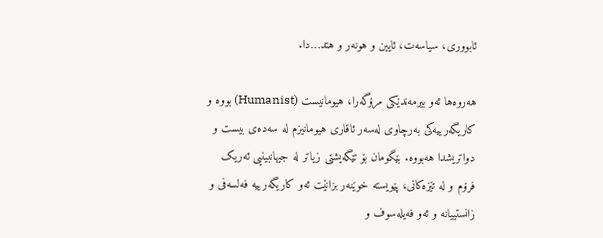ئابووری، سیاسەت، ئایین و هونەر و هتد…دا.

هەروەها ئەو بیرمەندێکی مرۆگەرا، هیومانیست (Humanist) بووە و کاریگەرییەکی بەرچاوی لەسەر ئاقاری هیومانیزم لە سەدەی بیست و دواتریشدا هەبووە. بێگومان بۆ تێگەیشتی زیاتر لە جیهانبینیی ئەریک فرۆم و لە تێزەکانی، پێویستە خوێنەر بزانێت ئەو کاریگەرییە فەلسەفی و زانستییانە و ئەو فەیلەسوف و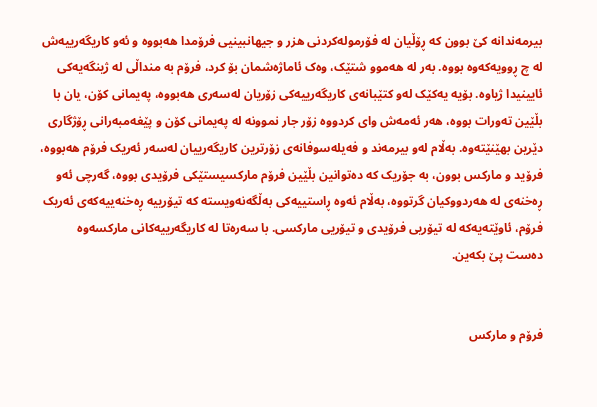بیرمەندانە کێ بوون کە ڕۆڵیان لە فۆرمولەکردنی هزر و جیهانبینیی فرۆمدا هەبووە و ئەو کاریگەرییەش لە چ ڕوویەکەوە بووە. بەر لە هەموو شتێک، وەک ئاماژەشمان بۆ كرد، فرۆم بە منداڵی لە ژینگەیەکی ئایینیدا ژیاوە. بۆیە یەکێک لەو کتێبانەی کاریگەرییەکی زۆریان لەسەری هەبووە، پەیمانی کۆن، یان با بڵێین تەورات بووە، هەر ئەمەش وای کردووە زۆر جار نموونە لە پەیمانی کۆن و پێغەمبەرانی ڕۆژگاری دێرین بهێنێتەوە. بەڵام لەو بیرمەند و فەیلەسوفانەی زۆرترین کاریگەرییان لەسەر ئەریک فرۆم هەبووە، فرۆید و مارکس بوون، بە جۆریک کە دەتوانین بڵێین فرۆم مارکسیستێکی فرۆیدی بووە، گەرچی ئەو ڕەخنەی لە هەردووکیان گرتووە، بەڵام ئەوە ڕاستییەکی بەڵگەنەویستە کە تیۆرییە ڕەخنەییەکەی ئەریک فرۆم، ئاوێتەیەکە لە تیۆریی فرۆیدی و تیۆریی مارکسی. با سەرەتا لە کاریگەرییەکانی مارکسەوە دەست پێ بکەین.


فرۆم و مارکس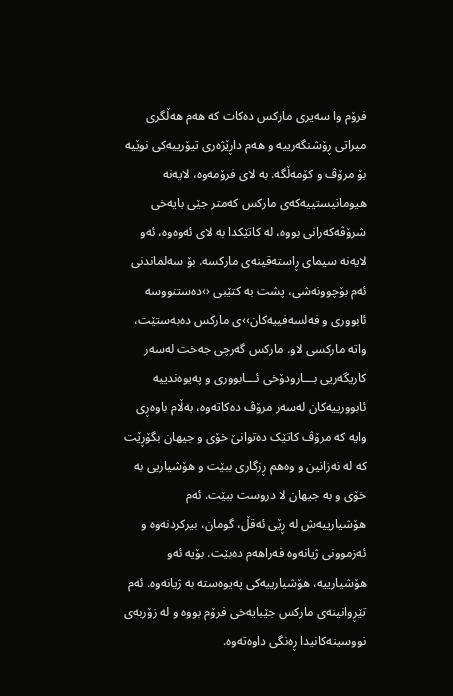فرۆم وا سەیری مارکس دەکات کە هەم هەڵگری میراتی ڕۆشنگەرییە و هەم داڕێژەری تیۆرییەکی نوێیە بۆ مرۆڤ و کۆمەڵگە. بە لای فرۆمەوە، لایەنە هیومانیستییەکەی مارکس کەمتر جێی بایەخی شرۆڤەکەرانی بووە، لە کاتێکدا بە لای ئەوەوە، ئەو لایەنە سیمای ڕاستەقینەی مارکسە. بۆ سەلماندنی ئەم بۆچوونەشی، پشت بە کتێبی ‹›دەستنووسە ئابووری و فەلسەفییەکان››ی مارکس دەبەستێت، واتە مارکسی لاو. مارکس گەرچی جەخت لەسەر کاریگەریی بـــارودۆخی ئـــابووری و پەیوەندییە ئابوورییەکان لەسەر مرۆڤ دەکاتەوە، بەڵام باوەڕی وایە کە مرۆڤ کاتێک دەتوانێ خۆی و جیهان بگۆڕێت کە لە نەزانین و وەهم ڕزگاری ببێت و هۆشیاریی بە خۆی و بە جیهان لا دروست ببێت. ئەم هۆشیارییەش لە ڕێی ئەقڵ، گومان، بیرکردنەوە و ئەزموونی ژیانەوە فەراهەم دەبێت. بۆیە ئەو هۆشیارییە، هۆشیارییەکی پەیوەستە بە ژیانەوە. ئەم تێڕوانینەی مارکس جێبایەخی فرۆم بووە و لە زۆربەی نووسینەکانیدا ڕەنگی داوەتەوە.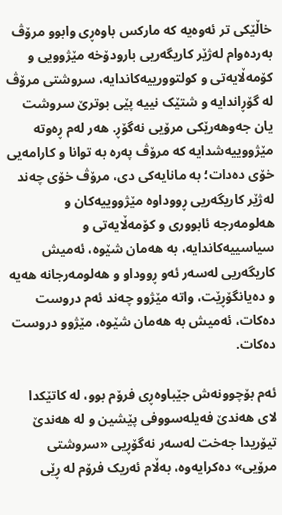خاڵێکی تر ئەوەیە کە مارکس باوەڕی وابوو مرۆڤ بەردەوام لەژێر کاریگەریی بارودۆخە مێژوویی و کۆمەڵایەتی و کولتوورییەکاندایە، سروشتی مرۆڤ لە گۆڕاندایە و شتێک نییە پێی بوترێ سروشت یان جەوهەرێکی مرۆیی نەگۆڕ. هەر لەم ڕەوتە مێژووییەشدایە کە مرۆڤ پەرە بە توانا و کارامەیی خۆی دەدات؛ بە مانایەکی دی، مرۆڤ خۆی چەند لەژێر کاریگەریی ڕووداوە مێژووییەکان و هەلومەرجە ئابووری و کۆمەڵایەتی و سیاسییەکاندایە، بە هەمان شێوە، ئەمیش کاریگەریی لەسەر ئەو ڕووداو و هەلومەرجانە هەیە و دەیانگۆڕێت، واتە مێژوو چەند ئەم دروست دەکات، ئەمیش بە هەمان شێوە، مێژوو دروست دەکات.

ئەم بۆچوونەش جێباوەڕی فرۆم بوو، لە کاتێکدا لای هەندێ فەیلەسووفی پێشین و لە هەندێ تیۆریدا جەخت لەسەر نەگۆڕیی «سروشتی مرۆیی» دەکرایەوە، بەڵام ئەریک فرۆم لە ڕێی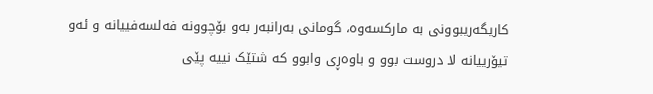کاریگەریبوونی بە مارکسەوە، گومانی بەرانبەر بەو بۆچوونە فەلسەفییانە و ئەو تیۆرییانە لا دروست بوو و باوەڕی وابوو کە شتێک نییە پێی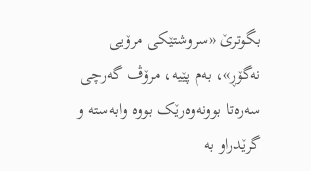بگوترێ «سروشتێکی مرۆیی نەگۆڕ»، بەم پێیە، مرۆڤ گەرچی سەرەتا بوونەوەرێک بووە وابەستە و گرێدراو بە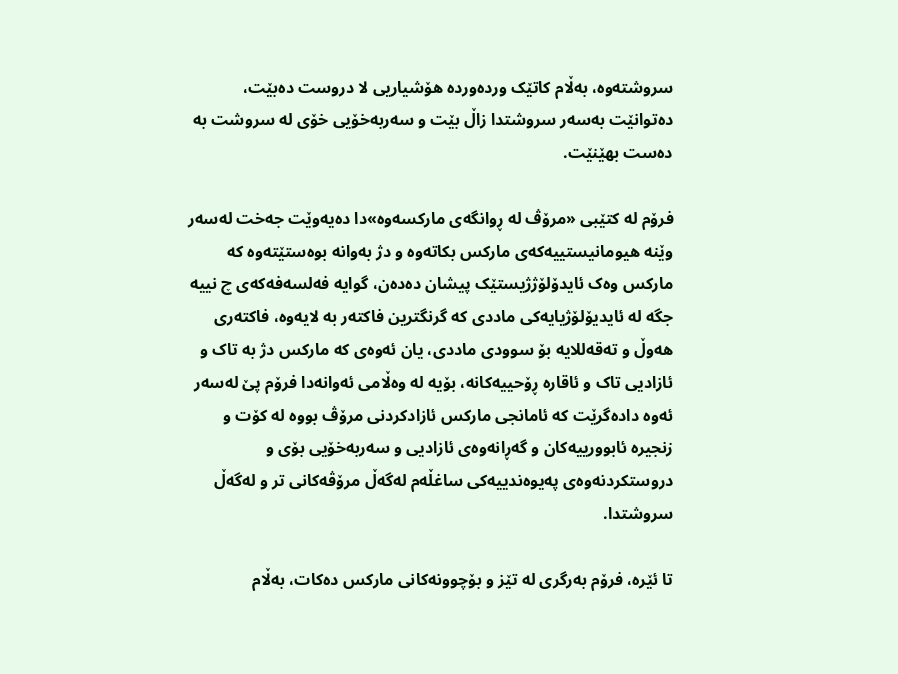سروشتەوە، بەڵام کاتێک وردەوردە هۆشیاریی لا دروست دەبێت، دەتوانێت بەسەر سروشتدا زاڵ بێت و سەربەخۆیی خۆی لە سروشت بە دەست بهێنێت.

فرۆم لە کتێبی «مرۆڤ لە ڕوانگەی مارکسەوە»دا دەیەوێت جەخت لەسەر وێنە هیومانیستییەکەی مارکس بکاتەوە و دژ بەوانە بوەستێتەوە کە مارکس وەک ئایدۆلۆژژیستێک پیشان دەدەن، گوایە فەلسەفەکەی چ نییە جگە لە ئایدیۆلۆژیایەکی ماددی کە گرنگترین فاکتەر بە لایەوە، فاکتەری هەوڵ و تەقەللایە بۆ سوودی ماددی، یان ئەوەی کە مارکس دژ بە تاک و ئازادیی تاک و ئاقارە ڕۆحییەکانە، بۆیە لە وەڵامی ئەوانەدا فرۆم پێ لەسەر ئەوە دادەگرێت کە ئامانجی مارکس ئازادکردنی مرۆڤ بووە لە کۆت و زنجیرە ئابوورییەکان و گەڕانەوەی ئازادیی و سەربەخۆیی بۆی و دروستکردنەوەی پەیوەندییەکی ساغڵەم لەگەڵ مرۆڤەکانی تر و لەگەڵ سروشتدا.

تا ئێرە، فرۆم بەرگری لە تێز و بۆچوونەکانی مارکس دەکات، بەڵام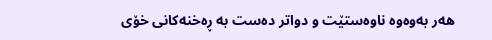هەر بەوەوە ناوەستێت و دواتر دەست بە ڕەخنەکانی خۆی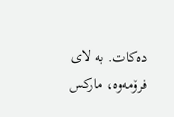دەکات. بە لای فرۆمەوە، مارکس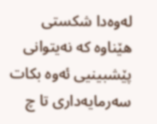لەوەدا شکستی هێناوە کە نەیتوانی پێشبینیی ئەوە بکات سەرمایەداری تا چ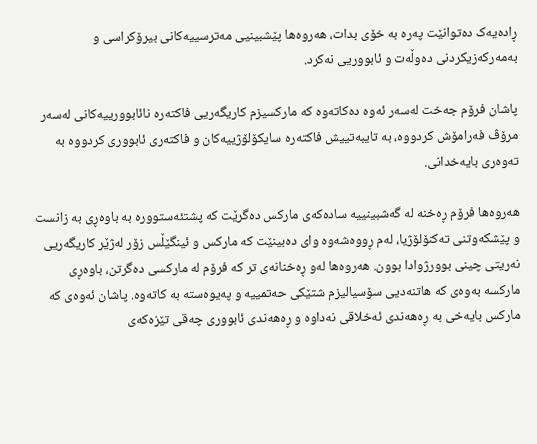ڕادەیەک دەتوانێت پەرە بە خۆی بدات، هەروەها پێشبینیی مەترسییەکانی بیرۆکراسی و بەمەرکەزیکردنی دەوڵەت و ئابووریی نەکرد.

پاشان فرۆم جەخت لەسەر ئەوە دەکاتەوە کە مارکسیزم كاریگەریی فاکتەرە نائابوورییەکانی لەسەر مرۆڤ فەرامۆش کردووە، بە تایبەتییش فاکتەرە سایکۆلۆژییەکان و فاکتەری ئابووری کردووە بە تەوەری بایەخدانی.

هەروەها فرۆم ڕەخنە لە گەشبینییە سادەکەی مارکس دەگرێت کە پشتئەستوورە بە باوەڕی بە زانست و پێشکەوتنی تەکنۆلۆژیا، لەم ڕووەشەوە وای دەبینێت کە مارکس و ئینگێڵس زۆر لەژێر کاریگەریی نەریتی چینی بوورژوادا بوون. هەروەها لەو ڕەخنانەی تر کە فرۆم لە مارکسی دەگرتن، باوەڕی ماركسە بەوەی کە هاتنەدیی سۆسیالیزم شتێکی حەتمییە و پەیوەستە بە کاتەوە. پاشان ئەوەی کە مارکس بایەخی بە ڕەهەندی ئەخلاقی نەداوە و ڕەهەندی ئابووری چەقی تێزەکەی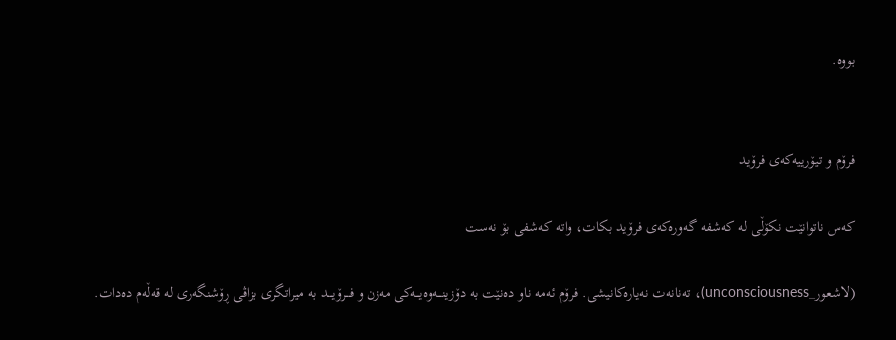بووە.


فرۆم و تیۆرییەکەی فرۆید

کەس ناتوانێت نکۆڵی لە کەشفە گەورەکەی فرۆید بکات، واتە کەشفی بۆ نەست

(لاشعور_unconsciousness)، تەنانەت نەیارەکانیشی. فرۆم ئەمە ناو دەنێت بە دۆزینـــەوەیـــەکی مەزن و فـــرۆیـــد بە میراتگری بزاڤی ڕۆشنگەری لە قەڵەم دەدات.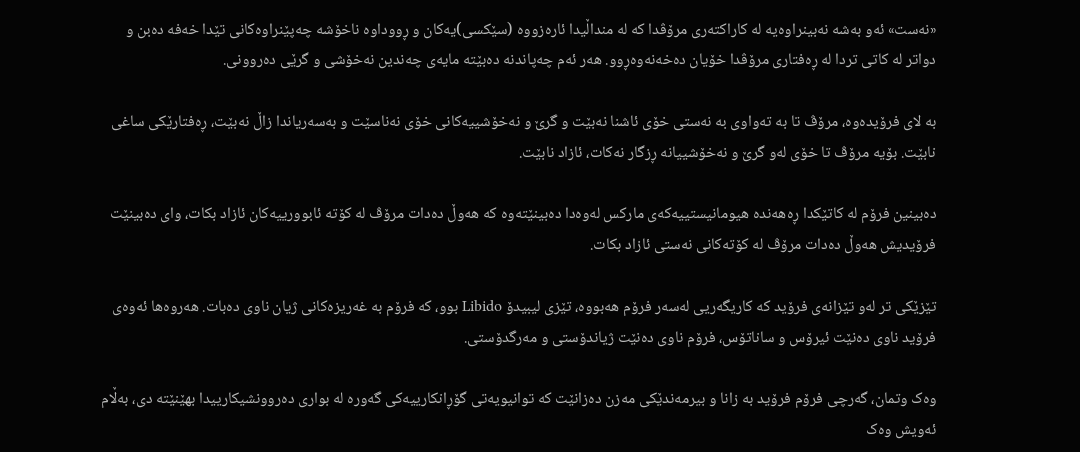«نەست» ئەو بەشە نەبینراوەیە لە کاراکتەری مرۆڤدا کە لە منداڵیدا ئارەزووە (سێکسی)یەکان و ڕووداوە ناخۆشە چەپێنراوەکانی تێدا خەفە دەبن و دواتر لە کاتی تردا لە ڕەفتاری مرۆڤدا خۆیان دەخەنەوەڕوو. هەر ئەم چەپاندنە دەبێتە مایەی چەندین نەخۆشی و گرێی دەروونی.

بە لای فرۆیدەوە، مرۆڤ تا بە تەواوی بە نەستی خۆی ئاشنا نەبێت و گرێ و نەخۆشییەکانی خۆی نەناسێت و بەسەریاندا زاڵ نەبێت، ڕەفتارێکی ساغی نابێت. بۆیە مرۆڤ تا خۆی لەو گرێ و نەخۆشییانە ڕزگار نەکات، ئازاد نابێت.

دەبینین فرۆم لە کاتێکدا ڕەهەندە هیومانیستییەکەی مارکس لەوەدا دەبینێتەوە کە هەوڵ دەدات مرۆڤ لە کۆتە ئابوورییەکان ئازاد بکات، وای دەبینێت فرۆیدیش هەوڵ دەدات مرۆڤ لە کۆتەکانی نەستی ئازاد بکات.

تێزێکی تر لەو تێزانەی فرۆید کە کاریگەریی لەسەر فرۆم هەبووە، تێزی لیبیدۆ Libido بوو، کە فرۆم بە غەریزەکانی ژیان ناوی دەبات. هەروەها ئەوەی فرۆید ناوی دەنێت ئیرۆس و ساناتۆس، فرۆم ناوی دەنێت ژیاندۆستی و مەرگدۆستی.

وەک وتمان، گەرچی فرۆم فرۆید بە زانا و بیرمەندێکی مەزن دەزانێت کە توانیویەتی گۆڕانکارییەکی گەورە لە بواری دەروونشیکارییدا بهێنێتە دی، بەڵام ئەویش وەک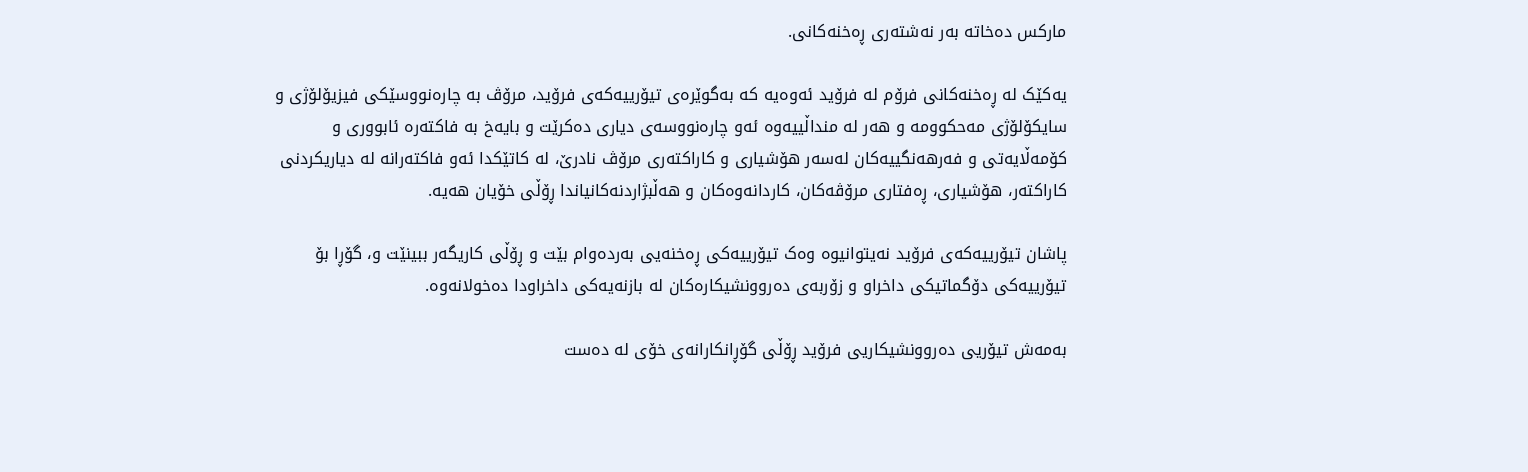مارکس دەخاتە بەر نەشتەری ڕەخنەکانی.

یەکێک لە ڕەخنەکانی فرۆم لە فرۆید ئەوەیە کە بەگوێرەی تیۆرییەکەی فرۆید، مرۆڤ بە چارەنووسێکی فیزیۆلۆژی و سایکۆلۆژی مەحکوومە و هەر لە منداڵییەوە ئەو چارەنووسەی دیاری دەکرێت و بایەخ بە فاکتەرە ئابووری و کۆمەڵایەتی و فەرهەنگییەکان لەسەر هۆشیاری و کاراکتەری مرۆڤ نادرێ، لە کاتێکدا ئەو فاکتەرانە لە دیاریکردنی کاراکتەر، هۆشیاری، ڕەفتاری مرۆڤەکان، کاردانەوەکان و هەڵبژاردنەکانیاندا ڕۆڵی خۆیان هەیە.

پاشان تیۆرییەکەی فرۆید نەیتوانیوە وەک تیۆرییەکی ڕەخنەیی بەردەوام بێت و ڕۆڵی کاریگەر ببینێت و، گۆڕا بۆ تیۆرییەکی دۆگماتیکی داخراو و زۆربەی دەروونشیکارەکان لە بازنەیەکی داخراودا دەخولانەوە.

بەمەش تیۆریی دەروونشیکاریی فرۆید ڕۆڵی گۆڕانکارانەی خۆی لە دەست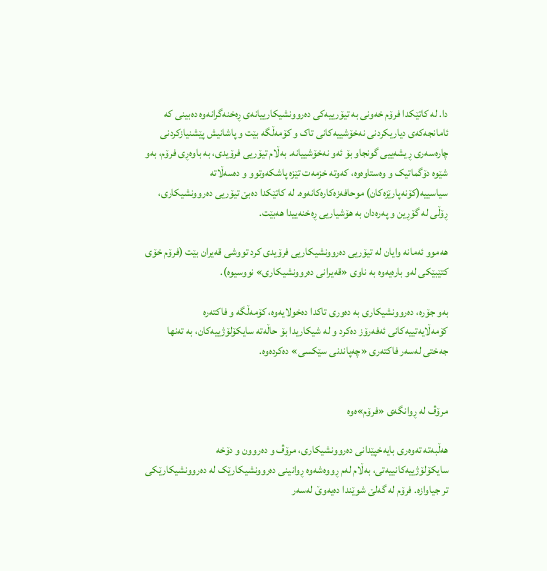دا. لە کاتێکدا فرۆم خەونی بە تیۆرییەکی دەروونشیکارییانەی ڕەخنەگرانەوە دەبینی کە ئامانجەکەی دیاریکردنی نەخۆشییەکانی تاک و کۆمەڵگە بێت و پاشانیش پێشنیازکردنی چارەسەری ڕیشەییی گونجاو بۆ ئەو نەخۆشییانە. بەڵام تیۆریی فرۆیدی، بە باوەڕی فرۆم، بەو شێوە دۆگماتیک و وەستاوەوە، کەوتە خزمەت تێزە پاشکەوتوو و دەسەڵاتە سیاسییە(کۆنەپارێزەکان) موحافەزەکارەکانەوە. لە کاتێکدا دەبێ تیۆریی دەروونشیکاری، ڕۆڵی لە گۆڕین و پەرەدان بە هۆشیاریی ڕەخنەییدا هەبێت.

هەموو ئەمانە وایان لە تیۆریی دەروونشیکاریی فرۆیدی کرد تووشی قەیران بێت (فرۆم خۆی کتێبێکی لەو بارەیەوە بە ناوی «قەیرانی دەروونشیکاری» نووسیوە).

بەو جۆرە، دەروونشیکاری بە دەوری تاکدا دەخولایەوە، کۆمەڵگە و فاکتەرە کۆمەڵایەتییەکانی ئەفەرۆز دەکرد و لە شیکاریدا بۆ حاڵەتە سایکۆلۆژییەکان، بە تەنها جەختی لەسەر فاکتەری «چەپاندنی سێکسی» دەکردەوە.


مرۆڤ لە ڕوانگەی «فرۆم»ەوە

هەڵبەتە تەوەری بایەخپێدانی دەروونشیکاری، مرۆڤ و دەروون و دۆخە سایکۆلۆژییەکانییەتی، بەڵام لەم ڕووەشەوە ڕوانینی دەروونشیکارێک لە دەروونشیکارێکی تر جیاوازە. فرۆم لە گەلێ شوێندا دەیەوێ لەسەر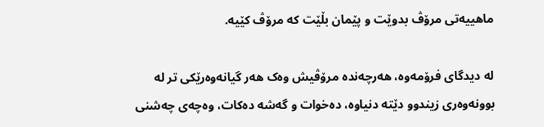ماهییەتی مرۆڤ بدوێت و پێمان بڵێت کە مرۆڤ کێیە.

لە دیدگای فرۆمەوە، هەرچەندە مرۆڤیش وەک هەر گیانەوەرێکی تر لە بوونەوەری زیندوو دێتە دنیاوە، دەخوات و گەشە دەکات، وەچەی چەشنی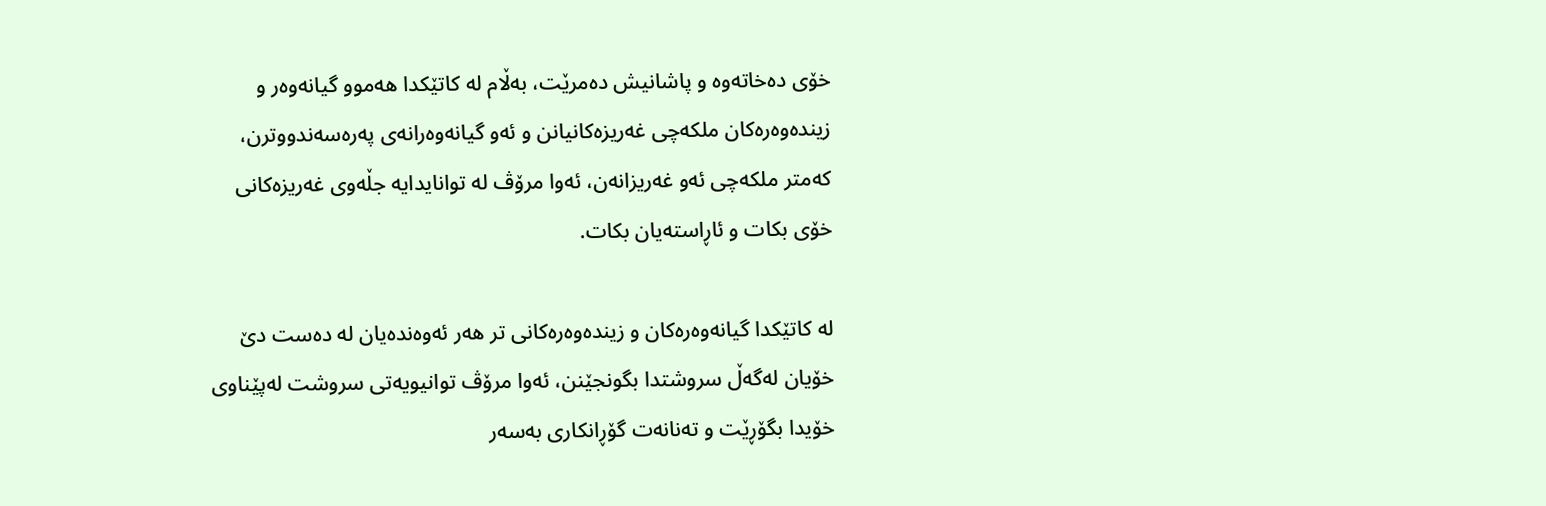خۆی دەخاتەوە و پاشانیش دەمرێت، بەڵام لە کاتێکدا هەموو گیانەوەر و زیندەوەرەکان ملکەچی غەریزەکانیانن و ئەو گیانەوەرانەی پەرەسەندووترن، کەمتر ملکەچی ئەو غەریزانەن، ئەوا مرۆڤ لە توانایدایە جڵەوی غەریزەکانی خۆی بکات و ئاڕاستەیان بکات.

لە کاتێکدا گیانەوەرەکان و زیندەوەرەکانی تر هەر ئەوەندەیان لە دەست دێ خۆیان لەگەڵ سروشتدا بگونجێنن، ئەوا مرۆڤ توانیویەتی سروشت لەپێناوی خۆیدا بگۆڕێت و تەنانەت گۆڕانکاری بەسەر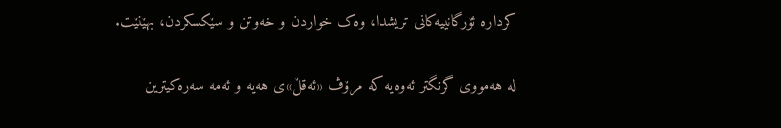کردارە ئۆرگانییەکانی تریشدا، وەک خواردن و خەوتن و سێکسکردن، بهێنێت.

لە هەمووی گرنگتر ئەوەیە کە مرۆڤ «ئەقڵ»ی هەیە و ئەمە سەرەکیترین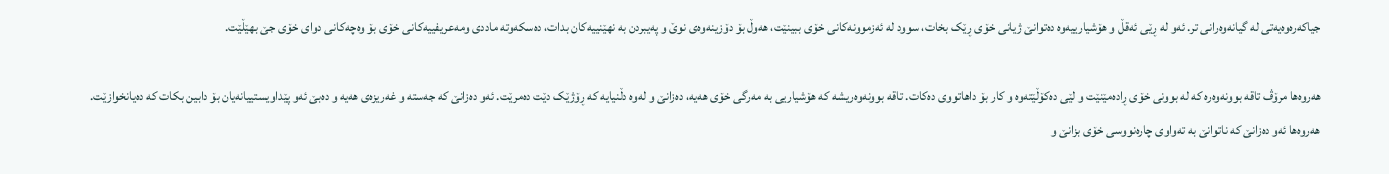جیاکەرەوەیەتی لە گیانەوەرانی تر. ئەو لە ڕێی ئەقڵ و هۆشیارییەوە دەتوانێ ژیانی خۆی ڕێک بخات، سوود لە ئەزموونەکانی خۆی ببینێت، هەوڵ بۆ دۆزینەوەی نوێ و پەیبردن بە نهێنییەکان بدات، دەسکەوتە ماددی ومەعریفییەکانی خۆی بۆ وەچەکانی دوای خۆی جێ بهێڵێت.

هەروەها مرۆڤ تاقە بوونەوەرە کە لە بوونی خۆی ڕادەمێنێت و لێی دەکۆڵێتەوە و کار بۆ داهاتووی دەکات. تاقە بوونەوەریشە کە هۆشیاریی بە مەرگی خۆی هەیە، دەزانێ و لەوە دڵنیایە کە ڕۆژێک دێت دەمرێت. ئەو دەزانێ کە جەستە و غەریزەی هەیە و دەبێ ئەو پێداویستییانەیان بۆ دابین بکات کە دەیانخوازێت. هەروەها ئەو دەزانێ کە ناتوانێ بە تەواوی چارەنووسی خۆی بزانێ و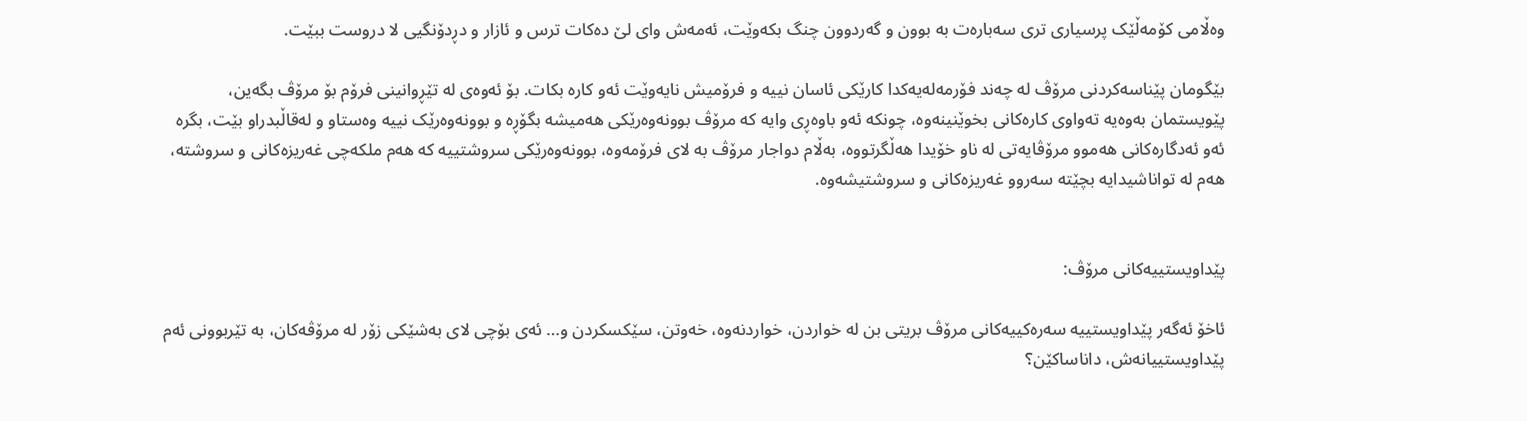وەڵامی کۆمەڵێک پرسیاری تری سەبارەت بە بوون و گەردوون چنگ بکەوێت، ئەمەش وای لێ دەکات ترس و ئازار و دڕدۆنگیی لا دروست ببێت.

بێگومان پێناسەکردنی مرۆڤ لە چەند فۆرمەلەیەکدا کارێکی ئاسان نییە و فرۆمیش نایەوێت ئەو کارە بکات. بۆ ئەوەی لە تێڕوانینی فرۆم بۆ مرۆڤ بگەین، پێویستمان بەوەیە تەواوی کارەکانی بخوێنینەوە، چونکە ئەو باوەڕی وایە کە مرۆڤ بوونەوەرێکی هەمیشە بگۆڕە و بوونەوەرێک نییە وەستاو و لەقاڵبدراو بێت، بگرە ئەو ئەدگارەکانی هەموو مرۆڤایەتی لە ناو خۆیدا هەڵگرتووە، بەڵام دواجار مرۆڤ بە لای فرۆمەوە، بوونەوەرێکی سروشتییە کە هەم ملکەچی غەریزەکانی و سروشتە، هەم لە تواناشیدایە بچێتە سەروو غەریزەکانی و سروشتیشەوە.


پێداویستییەکانی مرۆڤ:

ئاخۆ ئەگەر پێداویستییە سەرەکییەکانی مرۆڤ بریتی بن لە خواردن، خواردنەوە، خەوتن، سێکسكردن و… ئەی بۆچی لای بەشێکی زۆر لە مرۆڤەکان، بە تێربوونی ئەم پێداویستییانەش، داناساکێن؟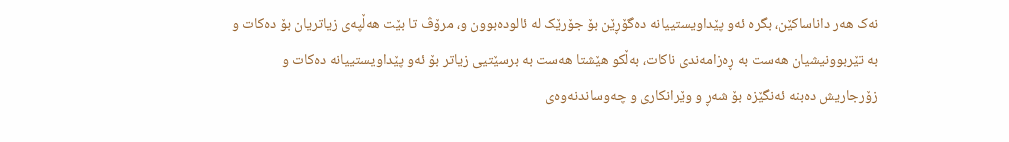نەک هەر داناساکێن، بگرە ئەو پێداویستییانە دەگۆڕێن بۆ جۆرێک لە ئالودەبوون و، مرۆڤ تا بێت هەڵپەی زیاتریان بۆ دەکات و بە تێربوونیشیان هەست بە ڕەزامەندی ناکات، بەڵکو هێشتا هەست بە برسێتیی زیاتر بۆ ئەو پێداویستییانە دەکات و زۆرجاریش دەبنە ئەنگێزە بۆ شەڕ و وێرانکاری و چەوساندنەوەی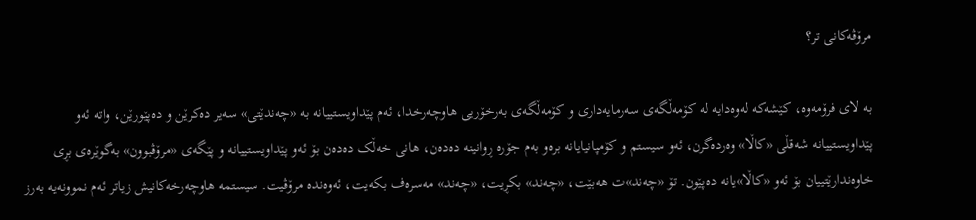مرۆڤەکانی تر؟

بە لای فرۆمەوە، کێشەکە لەوەدایە لە کۆمەڵگەی سەرمایەداری و کۆمەڵگەی بەرخۆریی هاوچەرخدا، ئەم پێداویستییانە بە «چەندێتی» سەیر دەکرێن و دەپێورێن، واتە ئەو پێداویستییانە شەقڵی «کاڵا» وەردەگرن، ئەو سیستم و کۆمپانیایانە برەو بەم جۆرە ڕوانینە دەدەن، هانی خەڵک دەدەن بۆ ئەو پێداویستییانە و پێگەی «مرۆڤبوون» بەگوێرەی بڕی خاوەندارێتییان بۆ ئەو «کاڵا»یانە دەپێون. تۆ «چەند»ت هەبێت، «چەند» بکڕیت، «چەند» مەسرەف بکەیت، ئەوەندە مرۆڤیت. سیستمە هاوچەرخەکانیش زیاتر ئەم نموونەیە بەرز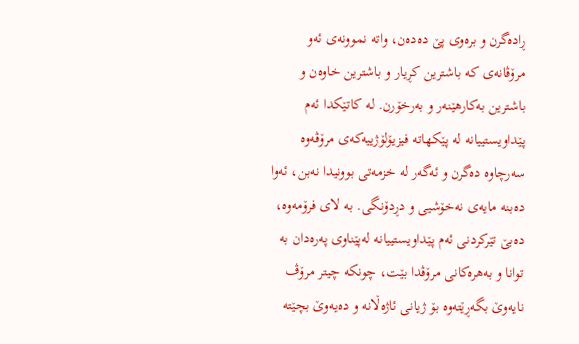ڕادەگرن و برەوی پێ دەدەن، واتە نموونەی ئەو مرۆڤانەی کە باشترین کڕیار و باشترین خاوەن و باشترین بەکارهێنەر و بەرخۆرن. لە کاتێکدا ئەم پێداویستییانە لە پێکهاتە فیزیۆلۆژییەکەی مرۆڤەوە سەرچاوە دەگرن و ئەگەر لە خزمەتی بوونیدا نەبن، ئەوا دەبنە مایەی نەخۆشیی و دڕدۆنگی. بە لای فرۆمەوە، دەبێ تێرکردنی ئەم پێداویستییانە لەپێناوی پەرەدان بە توانا و بەهرەکانی مرۆڤدا بێت، چونکە چیتر مرۆڤ نایەوێ بگەڕێتەوە بۆ ژیانی ئاژەڵانە و دەیەوێ بچێتە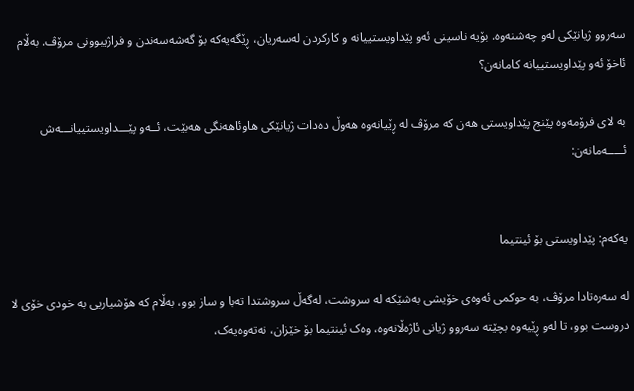سەروو ژیانێکی لەو چەشنەوە. بۆیە ناسینی ئەو پێداویستییانە و کارکردن لەسەریان، ڕێگەیەکە بۆ گەشەسەندن و فراژیبوونی مرۆڤ. بەڵام ئاخۆ ئەو پێداویستییانە کامانەن؟

بە لای فرۆمەوە پێنج پێداویستی هەن کە مرۆڤ لە ڕێیانەوە هەوڵ دەدات ژیانێکی هاوئاهەنگی هەبێت، ئــەو پێـــداویستییانـــەش ئـــــەمانەن:


یەکەم: پێداویستی بۆ ئینتیما

لە سەرەتادا مرۆڤ، بە حوکمی ئەوەی خۆیشی بەشێکە لە سروشت، لەگەڵ سروشتدا تەبا و ساز بوو، بەڵام کە هۆشیاریی بە خودی خۆی لا دروست بوو، تا لەو ڕێیەوە بچێتە سەروو ژیانی ئاژەڵانەوە، وەک ئینتیما بۆ خێزان، نەتەوەیەک،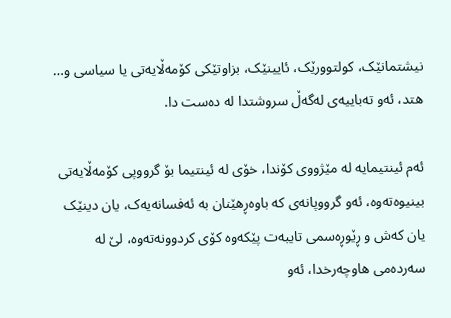نیشتمانێک، کولتوورێک، ئایینێک، بزاوتێکی کۆمەڵایەتی یا سیاسی و… هتد، ئەو تەباییەی لەگەڵ سروشتدا لە دەست دا.

ئەم ئینتیمایە لە مێژووی کۆندا، خۆی لە ئینتیما بۆ گرووپی کۆمەڵایەتی بینیوەتەوە، ئەو گرووپانەی کە باوەڕهێنان بە ئەفسانەیەک، یان دینێک یان کەش و ڕێوڕەسمی تایبەت پێکەوە کۆی کردوونەتەوە، لێ لە سەردەمی هاوچەرخدا، ئەو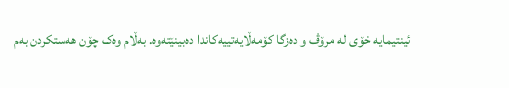ئینتیمایە خۆی لە مرۆڤ و دەزگا کۆمەڵایەتییەکاندا دەبینێتەوە. بەڵام وەک چۆن هەستکردن بەم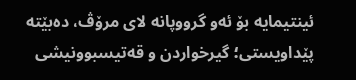ئینتیمایە بۆ ئەو گرووپانە لای مرۆڤ، دەبێتە پێداویستی؛ گیرخواردن و قەتیسبوونیشی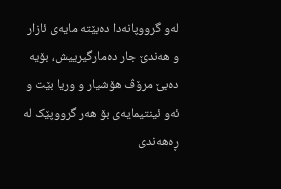لەو گرووپانەدا دەبێتە مایەی ئازار و هەندێ جار دەمارگیرییش، بۆیە دەبێ مرۆڤ هۆشیار و وریا بێت و ئەو ئینتیمایەی بۆ هەر گرووپێک لە ڕەهەندی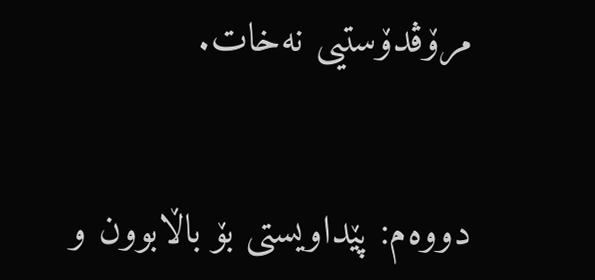مرۆڤدۆستیی نەخات.


دووەم: پێداویستی بۆ باڵابوون و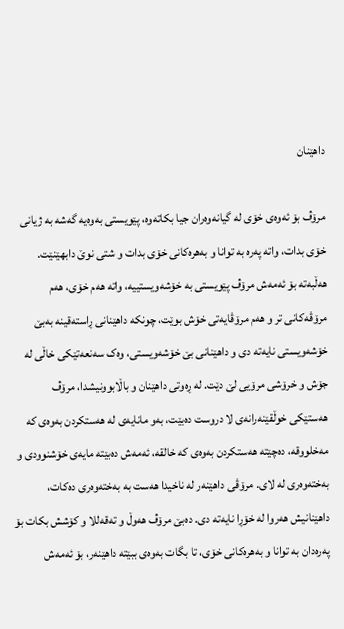داهێنان

مرۆڤ بۆ ئەوەی خۆی لە گیانەوەران جیا بکاتەوە، پێویستی بەوەیە گەشە بە ژیانی خۆی بدات، واتە پەرە بە توانا و بەهرەکانی خۆی بدات و شتی نوێ دابهێنێت. هەڵبەتە بۆ ئەمەش مرۆڤ پێویستی بە خۆشەویستییە، واتە هەم خۆی، هەم مرۆڤەکانی تر و هەم مرۆڤایەتی خۆش بوێت، چونکە داهێنانی ڕاستەقینە بەبێ خۆشەویستی نایەتە دی و داهێنانی بێ خۆشەویستی، وەک سەنعەتێکی خاڵی لە جۆش و خرۆشی مرۆیی لێ دێت. لە ڕەوتی داهێنان و باڵابوونیشدا، مرۆڤ هەستێکی خوڵقێنەرانەی لا دروست دەبێت، بەو مانایەی لە هەستکردن بەوەی کە مەخلووقە، دەچێتە هەستکردن بەوەی کە خالقە، ئەمەش دەبێتە مایەی خۆشنوودی و بەختەوەری لە لای. مرۆڤی داهێنەر لە ناخیدا هەست بە بەختەوەری دەکات، داهێنانیش هەروا لە خۆڕا نایەتە دی. دەبێ مرۆڤ هەوڵ و تەقەللا و کۆشش بکات بۆ پەرەدان بە توانا و بەهرەکانی خۆی، تا بگات بەوەی ببێتە داهێنەر، بۆ ئەمەش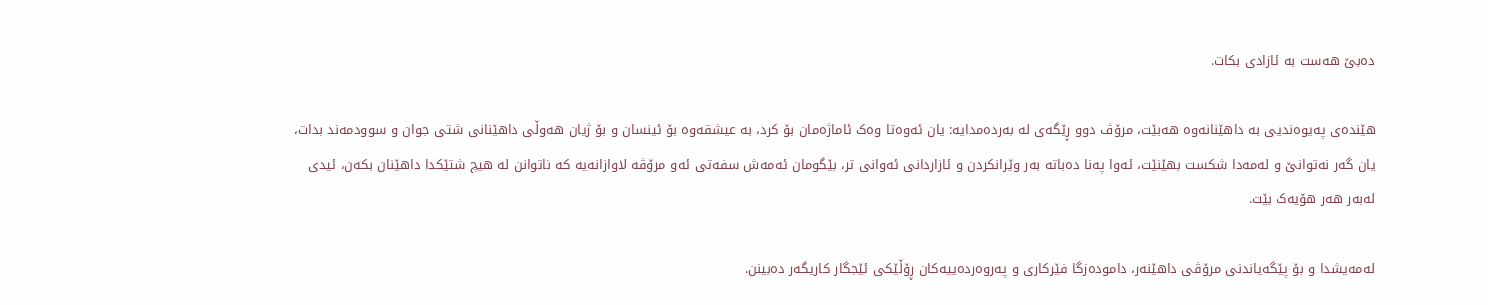دەبێ هەست بە ئازادی بکات.

هێندەی پەیوەندیی بە داهێنانەوە هەبێت، مرۆڤ دوو ڕێگەی لە بەردەمدایە: یان ئەوەتا وەک ئاماژەمان بۆ كرد، بە عیشقەوە بۆ ئینسان و بۆ ژیان هەوڵی داهێنانی شتی جوان و سوودمەند بدات، یان گەر نەتوانێ و لەمەدا شکست بهێنێت، ئەوا پەنا دەباتە بەر وێرانکردن و ئازاردانی ئەوانی تر، بێگومان ئەمەش سفەتی ئەو مرۆڤە لاوازانەیە کە ناتوانن لە هیچ شتێکدا داهێنان بكەن، ئیدی لەبەر هەر هۆیەک بێت.

لەمەیشدا و بۆ پێگەیاندنی مرۆڤی داهێنەر، دامودەزگا فێرکاری و پەروەردەییەکان ڕۆڵێکی ئێجگار کاریگەر دەبینن.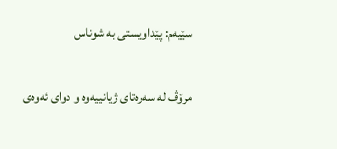سێیەم: پێداویستی بە شوناس

مرۆڤ لە سەرەتای ژیانییەوە و دوای ئەوەی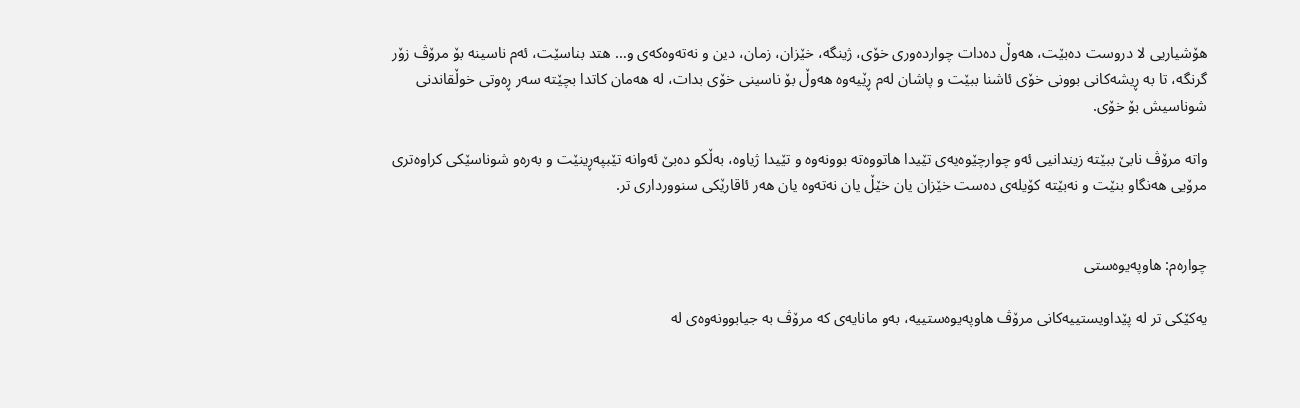هۆشیاریی لا دروست دەبێت، هەوڵ دەدات چواردەوری خۆی، ژینگە، خێزان، زمان، دین و نەتەوەکەی و… هتد بناسێت، ئەم ناسینە بۆ مرۆڤ زۆر گرنگە، تا بە ڕیشەکانی بوونی خۆی ئاشنا ببێت و پاشان لەم ڕێیەوە هەوڵ بۆ ناسینی خۆی بدات، لە هەمان کاتدا بچێتە سەر ڕەوتی خوڵقاندنی شوناسیش بۆ خۆی.

واتە مرۆڤ نابێ ببێتە زیندانیی ئەو چوارچێوەیەی تێیدا هاتووەتە بوونەوە و تێیدا ژیاوە، بەڵکو دەبێ ئەوانە تێبپەڕینێت و بەرەو شوناسێکی کراوەتری مرۆیی هەنگاو بنێت و نەبێتە کۆیلەی دەست خێزان یان خێڵ یان نەتەوە یان هەر ئاقارێکی سنوورداری تر.


چوارەم: هاوپەیوەستی

یەکێکی تر لە پێداویستییەکانی مرۆڤ هاوپەیوەستییە، بەو مانایەی کە مرۆڤ بە جیابوونەوەی لە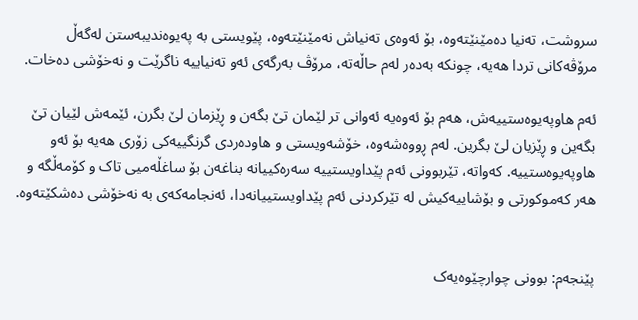سروشت، تەنیا دەمێنێتەوە، بۆ ئەوەی تەنیاش نەمێنێتەوە، پێویستی بە پەیوەندیبەستن لەگەڵ مرۆڤەکانی تردا هەیە، چونکە بەدەر لەم حاڵەتە، مرۆڤ بەرگەی ئەو تەنیاییە ناگرێت و نەخۆشی دەخات.

ئەم هاوپەیوەستییەش، هەم بۆ ئەوەیە ئەوانی تر لێمان تێ بگەن و ڕێزمان لێ بگرن، ئێمەش لێیان تێ بگەین و ڕێزیان لێ بگرین. لەم ڕووەشەوە، خۆشەویستی و هاودەردی گرنگییەکی زۆری هەیە بۆ ئەو هاوپەیوەستییە. کەواتە، تێربوونی ئەم پێداویستییە سەرەکییانە بناغەن بۆ ساغڵەمیی تاک و کۆمەڵگە و هەر کەموکورتی و بۆشاییەکیش لە تێرکردنی ئەم پێداویستییانەدا، ئەنجامەکەی بە نەخۆشی دەشکێتەوە.


پێنجەم: بوونی چوارچێوەیەک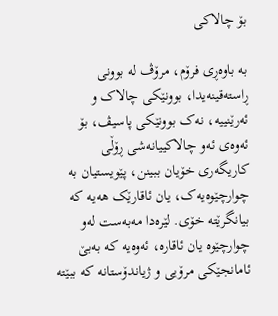بۆ چالاکی

بە باوەڕی فرۆم، مرۆڤ لە بوونی ڕاستەقینەیدا، بوونێکی چالاک و ئەرێنییە، نەک بوونێکی پاسیڤ، بۆ ئەوەی ئەو چالاکییانەشی ڕۆڵی کاریگەری خۆیان ببینن، پێویستیان بە چوارچێوەیەک، یان ئاقارێک هەیە کە بیانگرێتە خۆی. لێرەدا مەبەست لەو چوارچێوە یان ئاقارە، ئەوەیە کە بەبێ ئامانجێکی مرۆیی و ژیاندۆستانە کە ببێتە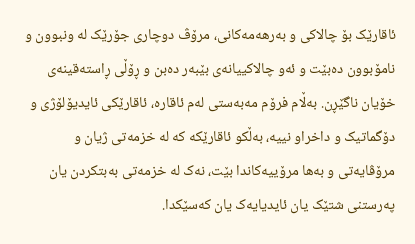ئاقارێک بۆ چالاکی و بەرهەمەکانی، مرۆڤ دوچاری جۆرێک لە ونبوون و نامۆبوون دەبێت و ئەو چالاکییانەی بێبەر دەبن و ڕۆڵی ڕاستەقینەی خۆیان ناگێڕن. بەڵام فرۆم مەبەستی لەم ئاقارە، ئاقارێکی ئایدیۆلۆژی و دۆگماتیک و داخراو نییە، بەڵکو ئاقارێکە کە لە خزمەتی ژیان و مرۆڤایەتی و بەها مرۆییەکاندا بێت، نەک لە خزمەتی بەبتکردن یان پەرستنی شتێک یان ئایدیایەک یان کەسێکدا.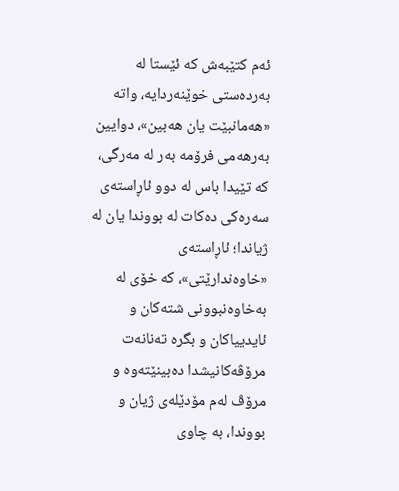ئەم کتێبەش كە ئێستا لە بەردەستی خوێنەردایە، واتە «هەمانبێت یان هەبین»، دوایین بەرهەمی فرۆمە بەر لە مەرگی، کە تێیدا باس لە دوو ئاڕاستەی سەرەکی دەکات لە بووندا یان لە ژیاندا؛ ئاڕاستەی «خاوەندارێتی»، کە خۆی لە بەخاوەنبوونی شتەکان و ئایدییاکان و بگرە تەنانەت مرۆڤەکانیشدا دەبینێتەوە و مرۆڤ لەم مۆدێلەی ژیان و بووندا، بە چاوی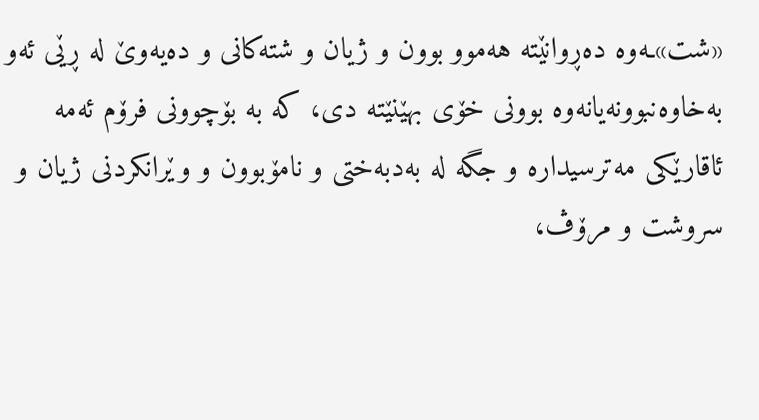«شت»ـەوە دەڕوانێتە هەموو بوون و ژیان و شتەکانی و دەیەوێ لە ڕێی ئەو بەخاوەنبوونەیانەوە بوونی خۆی بهێنێتە دی، کە بە بۆچوونی فرۆم ئەمە ئاقارێکی مەترسیدارە و جگە لە بەدبەختی و نامۆبوون و وێرانکردنی ژیان و سروشت و مرۆڤ،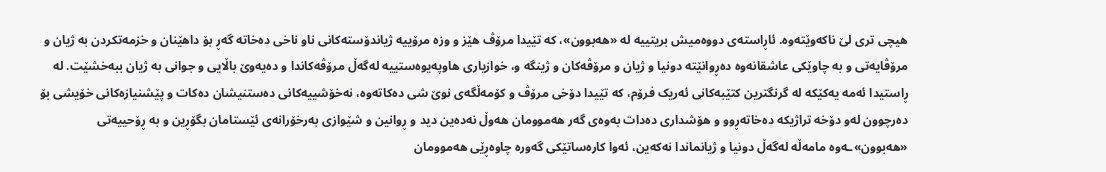هیچی تری لێ ناکەوێتەوە. ئاڕاستەی دووەمیش بریتییە لە «هەبوون»، کە تێیدا مرۆڤ هێز و وزە مرۆییە ژیاندۆستەکانی ناو ناخی دەخاتە گەڕ بۆ داهێنان و خزمەتکردن بە ژیان و مرۆڤایەتی و بە چاوێکی عاشقانەوە دەڕوانێتە دونیا و ژیان و مرۆڤەکان و ژینگە و، خوازیاری هاوپەیوەستییە لەگەڵ مرۆڤەکاندا و دەیەوێ باڵایی و جوانی بە ژیان ببەخشێت. لە ڕاستیدا ئەمە یەکێکە لە گرنگترین کتێبەکانی ئەریک فرۆم، کە تێیدا دۆخی مرۆڤ و کۆمەڵگەی نوێ شی دەکاتەوە، نەخۆشییەکانی دەستنیشان دەکات و پێشنیازەکانی خۆیشی بۆ دەرچوون لەو دۆخە تراژیکە دەخاتەڕوو و هۆشداری دەدات بەوەی گەر هەموومان هەوڵ نەدەین دید و ڕوانین و شێوازی بەرخۆرانەی ئێستامان بگۆڕین و بە ڕۆحییەتی «هەبوون»ـەوە مامەڵە لەگەڵ دونیا و ژیانماندا نەکەین، ئەوا کارەساتێکی گەورە چاوەڕێی هەموومان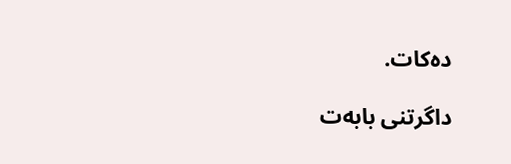دەکات.

داگرتنی بابەت